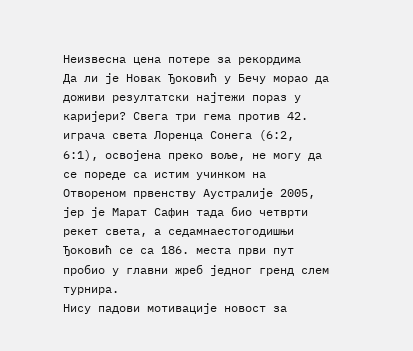Неизвесна цена потере за рекордима
Да ли је Новак Ђоковић у Бечу морао да доживи резултатски најтежи пораз у каријери? Свега три гема против 42. играча света Лоренца Сонега (6:2, 6:1), освојена преко воље, не могу да се пореде са истим учинком на Отвореном првенству Аустралије 2005, јер је Марат Сафин тада био четврти рекет света, а седамнаестогодишњи Ђоковић се са 186. места први пут пробио у главни жреб једног гренд слем турнира.
Нису падови мотивације новост за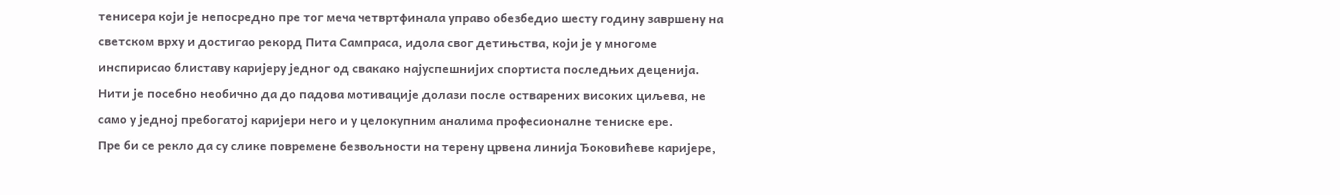тенисера који је непосредно пре тог меча четвртфинала управо обезбедио шесту годину завршену на светском врху и достигао рекорд Пита Сампраса, идола свог детињства, који је у многоме инспирисао блиставу каријеру једног од свакако најуспешнијих спортиста последњих деценија. Нити је посебно необично да до падова мотивације долази после остварених високих циљева, не само у једној пребогатој каријери него и у целокупним аналима професионалне тениске ере.
Пре би се рекло да су слике повремене безвољности на терену црвена линија Ђоковићеве каријере,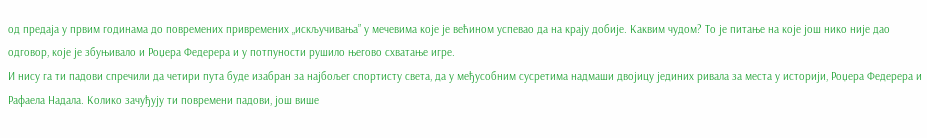од предаја у првим годинама до повремених привремених „искључивања” у мечевима које је већином успевао да на крају добије. Каквим чудом? То је питање на које још нико није дао одговор, које је збуњивало и Роџера Федерера и у потпуности рушило његово схватање игре.
И нису га ти падови спречили да четири пута буде изабран за најбољег спортисту света, да у међусобним сусретима надмаши двојицу јединих ривала за места у историји, Роџера Федерера и Рафаела Надала. Колико зачуђују ти повремени падови, још више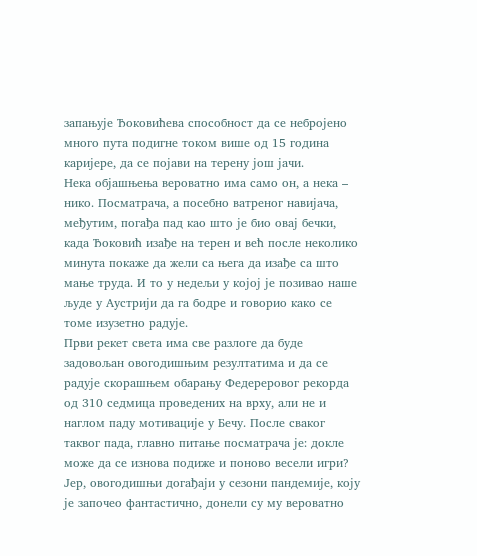запањује Ђоковићева способност да се небројено много пута подигне током више од 15 година каријере, да се појави на терену још јачи.
Нека објашњења вероватно има само он, а нека – нико. Посматрача, а посебно ватреног навијача, међутим, погађа пад као што је био овај бечки, када Ђоковић изађе на терен и већ после неколико минута покаже да жели са њега да изађе са што мање труда. И то у недељи у којој је позивао наше људе у Аустрији да га бодре и говорио како се томе изузетно радује.
Први рекет света има све разлоге да буде задовољан овогодишњим резултатима и да се радује скорашњем обарању Федереровог рекорда од 310 седмица проведених на врху, али не и наглом паду мотивације у Бечу. После сваког таквог пада, главно питање посматрача је: докле може да се изнова подиже и поново весели игри?
Јер, овогодишњи догађаји у сезони пандемије, коју је започео фантастично, донели су му вероватно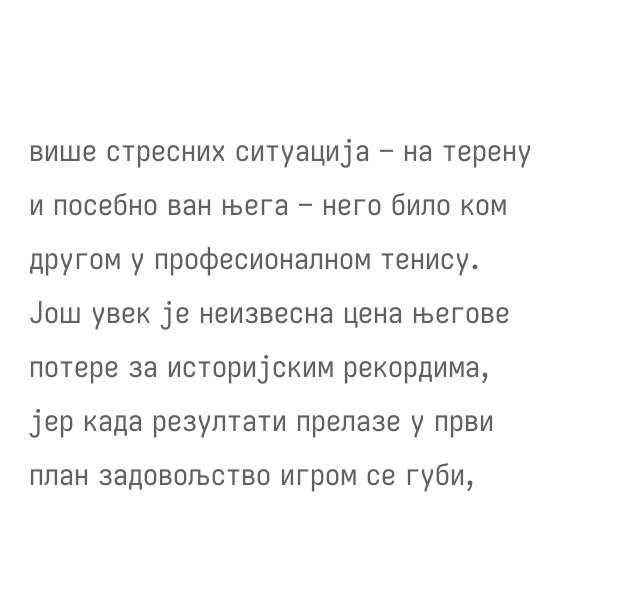више стресних ситуација – на терену и посебно ван њега – него било ком другом у професионалном тенису. Још увек је неизвесна цена његове потере за историјским рекордима, јер када резултати прелазе у први план задовољство игром се губи,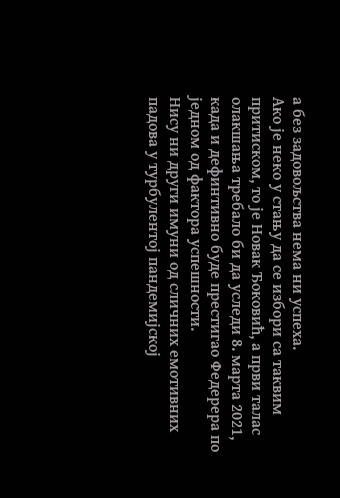а без задовољства нема ни успеха.
Ако је неко у стању да се избори са таквим притиском, то је Новак Ђоковић, а први талас олакшања требало би да уследи 8. марта 2021, када и дефинтивно буде престигао Федерера по једном од фактора успешности.
Нису ни други имуни од сличних емотивних падова у турбулентој пандемијској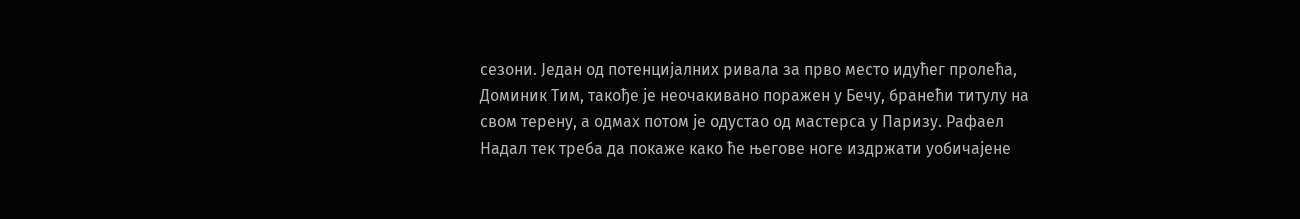сезони. Један од потенцијалних ривала за прво место идућег пролећа, Доминик Тим, такође је неочакивано поражен у Бечу, бранећи титулу на свом терену, а одмах потом је одустао од мастерса у Паризу. Рафаел Надал тек треба да покаже како ће његове ноге издржати уобичајене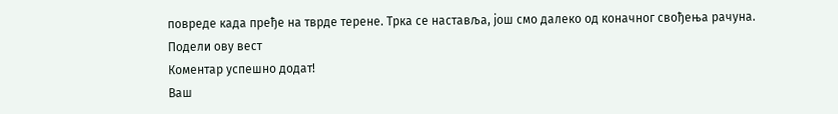повреде када пређе на тврде терене. Трка се наставља, још смо далеко од коначног свођења рачуна.
Подели ову вест
Комeнтар успeшно додат!
Ваш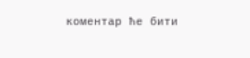комeнтар ћe бити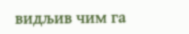видљив чим га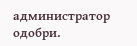администратор одобри.